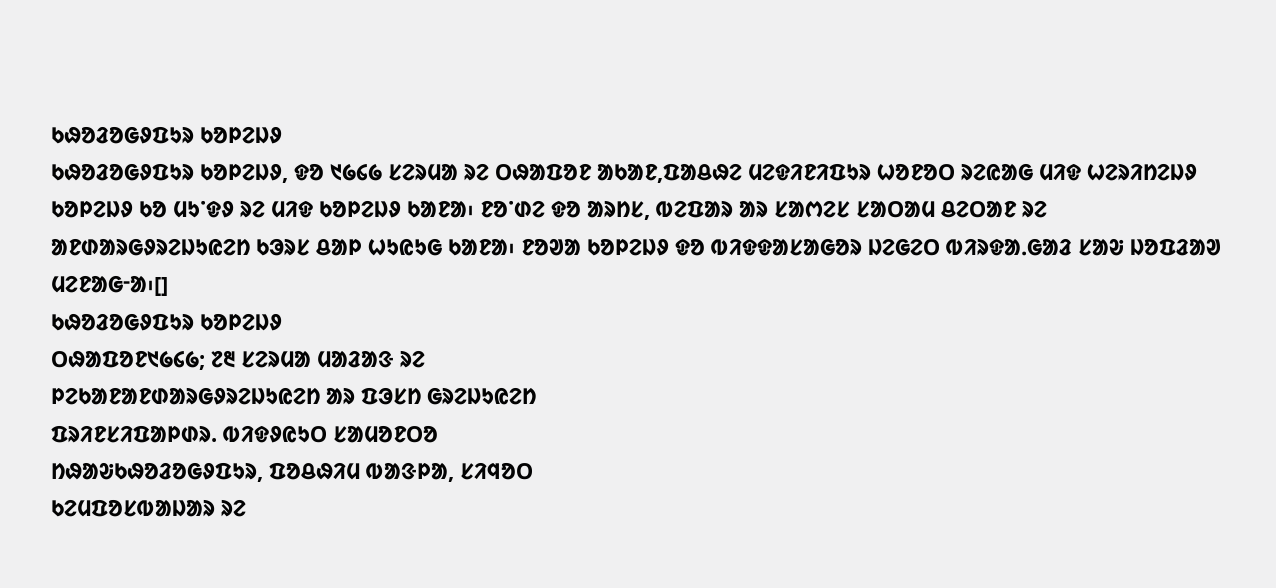ᱠᱷᱚᱲᱚᱜᱽᱯᱩᱨ ᱠᱚᱞᱮᱡᱽ
ᱠᱷᱚᱲᱚᱜᱽᱯᱩᱨ ᱠᱚᱞᱮᱡᱽ, ᱫᱚ ᱑᱙᱔᱙ ᱥᱮᱨᱢᱟ ᱨᱮ ᱛᱷᱟᱯᱚᱱ ᱟᱠᱟᱱ,ᱯᱟᱪᱷᱮ ᱢᱮᱫᱤᱱᱤᱯᱩᱨ ᱦᱚᱱᱚᱛ ᱨᱮᱭᱟᱜ ᱢᱤᱫ ᱦᱮᱨᱤᱴᱮᱡᱽ ᱠᱚᱞᱮᱡᱽ ᱠᱚ ᱢᱩᱸᱫᱽ ᱨᱮ ᱢᱤᱫ ᱠᱚᱞᱮᱡᱽ ᱠᱟᱱᱟ᱾ ᱱᱚᱸᱰᱮ ᱫᱚ ᱟᱨᱴᱥ, ᱵᱮᱯᱟᱨ ᱟᱨ ᱥᱟᱬᱮᱥ ᱥᱟᱛᱟᱢ ᱪᱮᱛᱟᱱ ᱨᱮ ᱟᱱᱰᱟᱨᱜᱽᱨᱮᱡᱩᱭᱮᱴ ᱠᱳᱨᱥ ᱪᱟᱞ ᱦᱩᱭᱩᱜ ᱠᱟᱱᱟ᱾ ᱱᱚᱣᱟ ᱠᱚᱞᱮᱡᱽ ᱫᱚ ᱵᱤᱫᱫᱟᱥᱟᱜᱚᱨ ᱡᱮᱜᱮᱛ ᱵᱤᱨᱫᱟᱹᱜᱟᱲ ᱥᱟᱶ ᱡᱚᱯᱲᱟᱣ ᱢᱮᱱᱟᱜᱼᱟ᱾[]
ᱠᱷᱚᱲᱚᱜᱽᱯᱩᱨ ᱠᱚᱞᱮᱡᱽ
ᱛᱷᱟᱯᱚᱱ᱑᱙᱔᱙; ᱗᱓ ᱥᱮᱨᱢᱟ ᱢᱟᱲᱟᱝ ᱨᱮ
ᱞᱮᱠᱟᱱᱟᱱᱰᱟᱨᱜᱽᱨᱮᱡᱩᱭᱮᱴ ᱟᱨ ᱯᱳᱥᱴ ᱜᱨᱮᱡᱩᱭᱮᱴ
ᱯᱨᱤᱱᱥᱤᱯᱟᱞᱰᱨ. ᱵᱤᱫᱽᱭᱩᱛ ᱥᱟᱢᱚᱱᱛᱚ
ᱴᱷᱟᱶᱠᱷᱚᱲᱚᱜᱽᱯᱩᱨ, ᱯᱚᱪᱷᱤᱢ ᱵᱟᱝᱞᱟ, ᱥᱤᱧᱚᱛ
ᱠᱮᱢᱯᱚᱥᱵᱟᱡᱟᱨ ᱨᱮ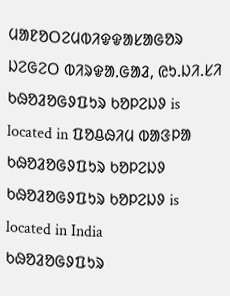ᱢᱟᱱᱚᱛᱮᱢᱵᱤᱫᱫᱟᱥᱟᱜᱚᱨ ᱡᱮᱜᱮᱛ ᱵᱤᱨᱫᱟᱹᱜᱟᱲ, ᱭᱩ.ᱡᱤ.ᱥᱤ
ᱠᱷᱚᱲᱚᱜᱽᱯᱩᱨ ᱠᱚᱞᱮᱡᱽ is located in ᱯᱚᱪᱷᱤᱢ ᱵᱟᱝᱞᱟ
ᱠᱷᱚᱲᱚᱜᱽᱯᱩᱨ ᱠᱚᱞᱮᱡᱽ
ᱠᱷᱚᱲᱚᱜᱽᱯᱩᱨ ᱠᱚᱞᱮᱡᱽ is located in India
ᱠᱷᱚᱲᱚᱜᱽᱯᱩᱨ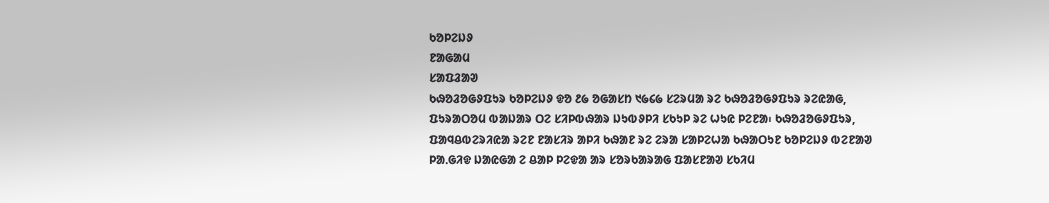ᱠᱚᱞᱮᱡᱽ
ᱱᱟᱜᱟᱢ
ᱥᱟᱯᱲᱟᱣ
ᱠᱷᱚᱲᱚᱜᱽᱯᱩᱨ ᱠᱚᱞᱮᱡᱽ ᱫᱚ ᱒᱙ ᱚᱜᱟᱥᱴ ᱑᱙᱔᱙ ᱥᱮᱨᱢᱟ ᱨᱮ ᱠᱷᱚᱲᱚᱜᱽᱯᱩᱨ ᱨᱮᱭᱟᱜ, ᱯᱩᱨᱟᱛᱚᱢ ᱵᱟᱡᱟᱨ ᱛᱮ ᱥᱤᱞᱵᱷᱟᱨ ᱡᱩᱵᱽᱞᱤ ᱥᱠᱩᱞ ᱨᱮ ᱦᱩᱭ ᱞᱮᱱᱟ᱾ ᱠᱷᱚᱲᱚᱜᱽᱯᱩᱨ, ᱯᱟᱧᱪᱵᱮᱨᱤᱭᱟ ᱨᱮᱱ ᱱᱟᱥᱤᱨ ᱟᱞᱤ ᱠᱷᱟᱱ ᱨᱮ ᱮᱨᱟ ᱥᱟᱞᱮᱦᱟ ᱠᱷᱟᱛᱩᱱ ᱠᱚᱞᱮᱡᱽ ᱵᱮᱱᱟᱣ ᱞᱟᱹᱜᱤᱫ ᱡᱟᱭᱜᱟ ᱮ ᱪᱟᱞ ᱞᱮᱫᱟ ᱟᱨ ᱥᱚᱨᱠᱟᱨᱟᱜ ᱯᱟᱥᱱᱟᱣ ᱥᱠᱤᱢ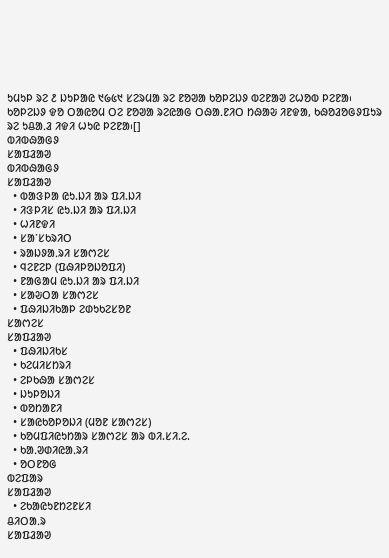ᱩᱢᱩᱞ ᱨᱮ ᱒ ᱡᱩᱞᱟᱭ ᱑᱙᱕᱑ ᱥᱮᱨᱢᱟ ᱨᱮ ᱱᱚᱣᱟ ᱠᱚᱞᱮᱡᱽ ᱵᱮᱱᱟᱣ ᱮᱦᱚᱵ ᱞᱮᱱᱟ᱾ ᱠᱚᱞᱮᱡᱽ ᱫᱚ ᱛᱟᱭᱚᱢ ᱛᱮ ᱱᱚᱣᱟ ᱨᱮᱭᱟᱜ ᱛᱷᱟᱹᱱᱤᱛ ᱴᱷᱟᱶ ᱤᱱᱫᱟ, ᱠᱷᱚᱲᱚᱜᱽᱯᱩᱨ ᱨᱮ ᱩᱪᱟᱹᱲ ᱤᱫᱤ ᱦᱩᱭ ᱞᱮᱱᱟ᱾[]
ᱵᱤᱵᱷᱟᱜᱽ
ᱥᱟᱯᱲᱟᱣ
ᱵᱤᱵᱷᱟᱜᱽ
ᱥᱟᱯᱲᱟᱣ
  • ᱵᱟᱝᱞᱟ ᱭᱩ.ᱡᱤ ᱟᱨ ᱯᱤ.ᱡᱤ
  • ᱤᱝᱞᱤᱥ ᱭᱩ.ᱡᱤ ᱟᱨ ᱯᱤ.ᱡᱤ
  • ᱦᱤᱱᱫᱤ
  • ᱥᱟᱸᱥᱠᱨᱤᱛ
  • ᱨᱟᱡᱽᱟᱹᱨᱤ ᱥᱟᱬᱮᱥ
  • ᱧᱮᱱᱮᱞ (ᱯᱷᱤᱞᱚᱡᱚᱯᱤ)
  • ᱱᱟᱜᱟᱢ ᱭᱩ.ᱡᱤ ᱟᱨ ᱯᱤ.ᱡᱤ
  • ᱥᱟᱶᱛᱟ ᱥᱟᱬᱮᱥ
  • ᱯᱷᱤᱡᱤᱠᱟᱞ ᱮᱰᱩᱠᱮᱥᱚᱱ
ᱥᱟᱬᱮᱥ
ᱥᱟᱯᱲᱟᱣ
  • ᱯᱷᱤᱡᱤᱠᱥ
  • ᱠᱮᱢᱤᱥᱴᱨᱤ
  • ᱮᱞᱠᱷᱟ ᱥᱟᱬᱮᱥ
  • ᱡᱩᱞᱚᱡᱤ
  • ᱵᱚᱴᱟᱱᱤ
  • ᱥᱟᱭᱠᱚᱞᱚᱡᱤ (ᱢᱚᱱ ᱥᱟᱬᱮᱥ)
  • ᱠᱚᱢᱯᱤᱭᱩᱴᱟᱨ ᱥᱟᱬᱮᱥ ᱟᱨ ᱵᱤ.ᱥᱤ.ᱮ.
  • ᱠᱟᱹᱣᱰᱤᱭᱟᱹᱨᱤ
  • ᱚᱛᱱᱚᱜ
ᱵᱮᱯᱟᱨ
ᱥᱟᱯᱲᱟᱣ
  • ᱮᱠᱟᱭᱩᱱᱴᱮᱱᱥᱤ
ᱪᱤᱛᱟᱹᱨ
ᱥᱟᱯᱲᱟᱣ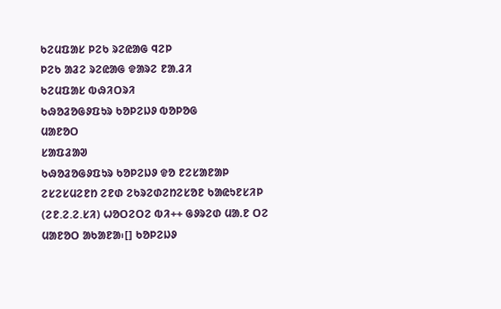ᱠᱮᱢᱯᱟᱥ ᱞᱮᱠ ᱨᱮᱭᱟᱜ ᱧᱮᱞ
ᱞᱮᱠ ᱟᱲᱮ ᱨᱮᱭᱟᱜ ᱫᱟᱨᱮ ᱱᱟᱹᱲᱤ
ᱠᱮᱢᱯᱟᱥ ᱵᱷᱤᱛᱨᱤ
ᱠᱷᱚᱲᱚᱜᱽᱯᱩᱨ ᱠᱚᱞᱮᱡᱽ ᱵᱚᱞᱚᱜ
ᱢᱟᱱᱚᱛ
ᱥᱟᱯᱲᱟᱣ
ᱠᱷᱚᱲᱚᱜᱽᱯᱩᱨ ᱠᱚᱞᱮᱡᱽ ᱫᱚ ᱱᱮᱥᱟᱱᱟᱞ ᱮᱥᱮᱥᱢᱮᱱᱴ ᱮᱱᱰ ᱮᱠᱨᱮᱰᱮᱴᱮᱥᱚᱱ ᱠᱟᱭᱩᱱᱥᱤᱞ (ᱮᱱ.ᱮ.ᱮ.ᱥᱤ) ᱦᱚᱛᱮᱛᱮ ᱵᱤ++ ᱜᱽᱨᱮᱰ ᱢᱟᱹᱱ ᱛᱮ ᱢᱟᱱᱚᱛ ᱟᱠᱟᱱᱟ᱾[] ᱠᱚᱞᱮᱡᱽ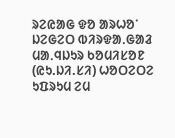ᱨᱮᱭᱟᱜ ᱫᱚ ᱟᱨᱦᱚᱸ ᱡᱮᱜᱮᱛ ᱵᱤᱨᱫᱟᱹᱜᱟᱲ ᱢᱟᱹᱧᱡᱩᱨ ᱠᱚᱢᱤᱥᱚᱱ (ᱭᱩ.ᱡᱤ.ᱥᱤ) ᱦᱚᱛᱮᱛᱮ ᱩᱯᱨᱩᱢ ᱮᱢ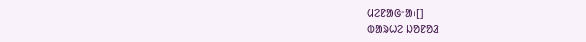ᱢᱮᱱᱟᱜᱼᱟ᱾[]
ᱵᱟᱨᱦᱮ ᱡᱚᱱᱚᱲ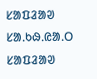ᱥᱟᱯᱲᱟᱣ
ᱥᱟᱹᱠᱷᱹᱭᱟᱹᱛ
ᱥᱟᱯᱲᱟᱣ